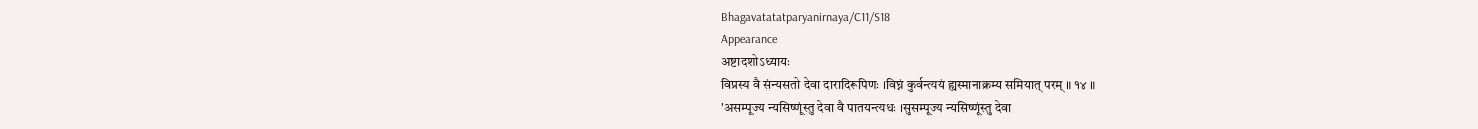Bhagavatatatparyanirnaya/C11/S18
Appearance
अष्टादशोऽध्यायः
विप्रस्य वै संन्यसतो देवा दारादिरूपिणः ।विघ्नं कुर्वन्त्ययं ह्यस्मानाक्रम्य समियात् परम् ॥ १४ ॥
'असम्पूज्य न्यसिष्णूंस्तु देवा वै पातयन्त्यधः ।सुसम्पूज्य न्यसिष्णूंस्तु देवा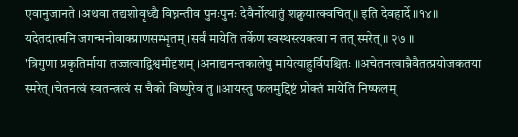एवानुजानते ।अथवा तद्यशोवृध्द्यै विघ्नन्तीव पुनःपुनः देवैर्नोत्थातुं शक्नुयात्क्वचित्॥ इति देवहार्दे ॥१४॥
यदेतदात्मनि जगन्मनोवाक्प्राणसम्भृतम् ।सर्वं मायेति तर्केण स्वस्थस्त्यक्त्वा न तत् स्मरेत् ॥ २७ ॥
'त्रिगुणा प्रकृतिर्माया तज्जत्वाद्विश्वमीदृशम् ।अनाद्यनन्तकालेषु मायेत्याहुर्विपश्चितः ॥अचेतनत्वान्नैवैतत्प्रयोजकतया स्मरेत् ।चेतनत्वं स्वतन्त्रत्वं स चैको विष्णुरेव तु ॥आयस्तु फलमुद्दिष्टं प्रोक्तं मायेति निष्फलम्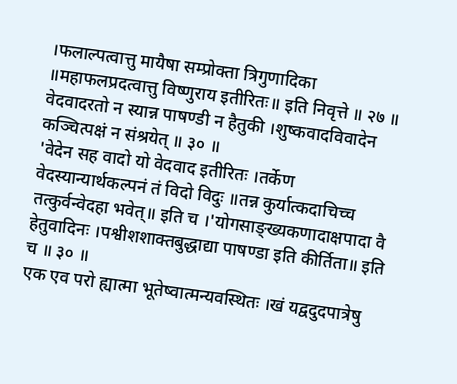।फलाल्पत्वात्तु मायैषा सम्प्रोक्ता त्रिगुणादिका ॥महाफलप्रदत्वात्तु विष्णुराय इतीरितः॥ इति निवृत्ते ॥ २७ ॥
वेदवादरतो न स्यान्न पाषण्डी न हैतुकी ।शुष्कवादविवादेन कञ्चित्पक्षं न संश्रयेत् ॥ ३० ॥
'वेदेन सह वादो यो वेदवाद इतीरितः ।तर्केण वेदस्यान्यार्थकल्पनं तं विदो विदुः ॥तन्न कुर्यात्कदाचिच्च तत्कुर्वन्वेदहा भवेत्॥ इति च ।'योगसाङ्ख्यकणादाक्षपादा वै हेतुवादिनः ।पश्वीशशाक्तबुद्धाद्या पाषण्डा इति कीर्तिता॥ इति च ॥ ३० ॥
एक एव परो ह्यात्मा भूतेष्वात्मन्यवस्थितः ।खं यद्वदुदपात्रेषु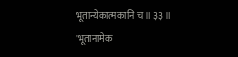भूतान्येकात्मकानि च ॥ ३३ ॥
'भूतानामेक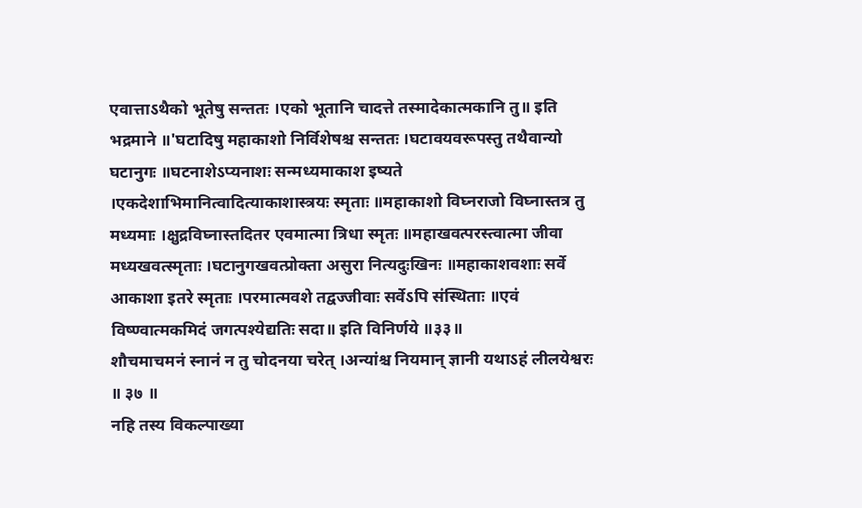एवात्ताऽथैको भूतेषु सन्ततः ।एको भूतानि चादत्ते तस्मादेकात्मकानि तु॥ इति भद्रमाने ॥'घटादिषु महाकाशो निर्विशेषश्च सन्ततः ।घटावयवरूपस्तु तथैवान्यो घटानुगः ॥घटनाशेऽप्यनाशः सन्मध्यमाकाश इष्यते ।एकदेशाभिमानित्वादित्याकाशास्त्रयः स्मृताः ॥महाकाशो विघ्नराजो विघ्नास्तत्र तु मध्यमाः ।क्षुद्रविघ्नास्तदितर एवमात्मा त्रिधा स्मृतः ॥महाखवत्परस्त्वात्मा जीवा मध्यखवत्स्मृताः ।घटानुगखवत्प्रोक्ता असुरा नित्यदुःखिनः ॥महाकाशवशाः सर्वे आकाशा इतरे स्मृताः ।परमात्मवशे तद्वज्जीवाः सर्वेऽपि संस्थिताः ॥एवं विष्ण्वात्मकमिदं जगत्पश्येद्यतिः सदा॥ इति विनिर्णये ॥३३॥
शौचमाचमनं स्नानं न तु चोदनया चरेत् ।अन्यांश्च नियमान् ज्ञानी यथाऽहं लीलयेश्वरः ॥ ३७ ॥
नहि तस्य विकल्पाख्या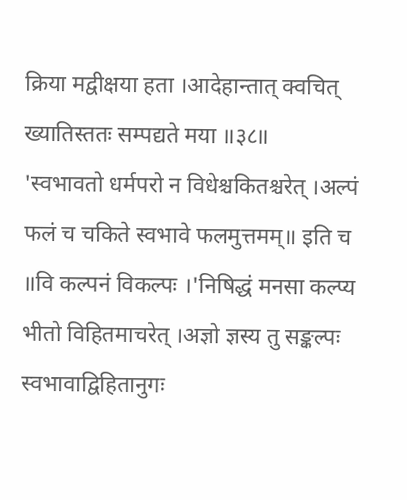क्रिया मद्वीक्षया हता ।आदेहान्तात् क्वचित् ख्यातिस्ततः सम्पद्यते मया ॥३८॥
'स्वभावतो धर्मपरो न विधेश्चकितश्चरेत् ।अल्पं फलं च चकिते स्वभावे फलमुत्तमम्॥ इति च ॥वि कल्पनं विकल्पः ।'निषिद्धं मनसा कल्प्य भीतो विहितमाचरेत् ।अज्ञो ज्ञस्य तु सङ्कल्पः स्वभावाद्विहितानुगः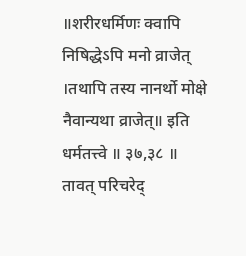॥शरीरधर्मिणः क्वापि निषिद्धेऽपि मनो व्राजेत् ।तथापि तस्य नानर्थो मोक्षे नैवान्यथा व्राजेत्॥ इति धर्मतत्त्वे ॥ ३७,३८ ॥
तावत् परिचरेद्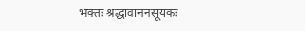भक्तः श्रद्धावाननसूयकः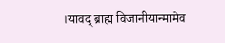।यावद् ब्राह्म विजानीयान्मामेव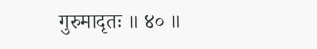गुरुमादृतः ॥ ४० ॥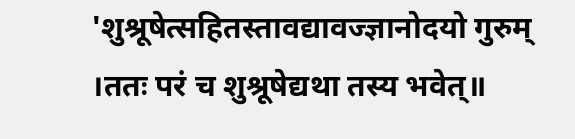'शुश्रूषेत्सहितस्तावद्यावज्ज्ञानोदयो गुरुम् ।ततः परं च शुश्रूषेद्यथा तस्य भवेत्॥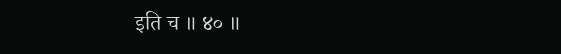इति च ॥ ४० ॥